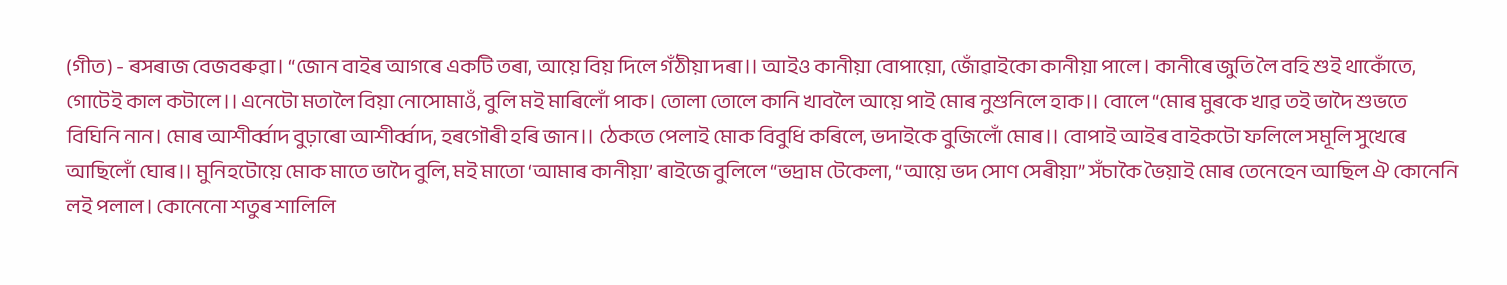(গীত) - ৰসৰাজ বেজবৰুৱা। “জোন বাইৰ আগৰে একটি তৰা, আয়ে বিয় দিলে গঁঠীয়া দৰা।। আইও কানীয়া বোপায়ো, জোঁৱাইকো কানীয়া পালে। কানীৰে জুতি লৈ বহি শুই থাকোঁতে, গোটেই কাল কটালে।। এনেটো মতালৈ বিয়া নোসোমাওঁ, বুলি মই মাৰিলোঁ পাক। তোলা তোলে কানি খাবলৈ আয়ে পাই মোৰ নুশুনিলে হাক।। বোলে “মোৰ মুৰকে খাৱ তই ভাদৈ শুভতে বিঘিনি নান। মোৰ আশীৰ্ব্বাদ বুঢ়াৰো আশীৰ্ব্বাদ, হৰগৌৰী হৰি জান।। ঠেকতে পেলাই মোক বিবুধি কৰিলে, ভদাইকে বুজিলোঁ মোৰ।। বোপাই আইৰ বাইকটো ফলিলে সমূলি সুখেৰে আছিলোঁ ঘোৰ।। মুনিহটোয়ে মোক মাতে ভাদৈ বুলি, মই মাতো ‘আমাৰ কানীয়া’ ৰাইজে বুলিলে “ভদ্ৰাম টেকেলা, “আয়ে ভদ সোণ সেৰীয়া” সঁচাকৈ ভৈয়াই মোৰ তেনেহেন আছিল ঐ কোনেনি লই পলাল। কোনেনো শতুৰ শালিলি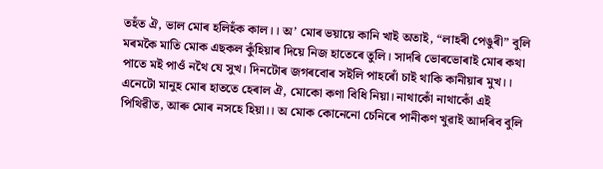তহঁত ঐ, ভাল মোৰ হলিহঁক কাল।। অ’ মোৰ ভয়ায়ে কানি খাই অতাই, “লাহৰী পেঙুৰী” বুলি মৰমকৈ মাতি মোক এছকল কুঁহিয়াৰ দিয়ে নিজ হাতেৰে তুলি। সাদৰি ভোৰভোৰাই মোৰ কথা পাতে মই পাওঁ নথৈ যে সুখ। দিনটোৰ জগৰবোৰ সইলি পাহৰোঁ চাই থাকি কানীয়াৰ মুখ।। এনেটো মানুহ মোৰ হাততে হেৰাল ঐ, মোকো কণা বিধি নিয়া। নাথাকোঁ নাথাকোঁ এই পিথিৱীত, আৰু মোৰ নসহে হিয়া।। অ মোক কোনেনো চেনিৰে পানীকণ খুৱাই আদৰিব বুলি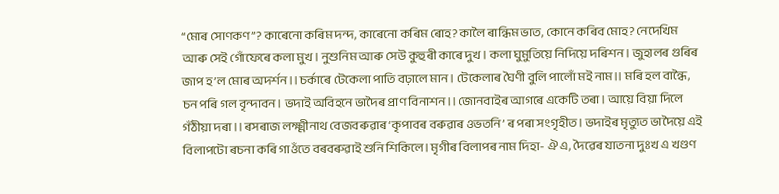“মোৰ সোণকণ”? কাৰেনো কৰিম দন্দ, কাৰেনো কৰিম ৰোহ? কালৈ ৰান্ধিম ভাত, কোনে কৰিব মোহ? নেদেখিম আৰু সেই গোঁফেৰে কলা মুখ। নুশুনিম আৰু সেউ কুহুৰী কাৰে দুখ। কলা ঘুমুতিয়ে নিদিয়ে দৰিশন। জুহালৰ গুৰিৰ জাপ হ’ল মোৰ অদৰ্শন।। চৰ্কাৰে টেকেলা পাতি বঢ়ালে মান। টেকেলাৰ ঘৈণী বুলি পালোঁ মই নাম।। মৰি হল বান্ধৈ, চন পৰি গল বৃন্দাবন। ভদাই অবিহনে ভাদৈৰ প্ৰাণ বিনাশন।। জোনবাইৰ আগৰে একেটি তৰা। আয়ে বিয়া দিলে গঁঠীয়া দৰা।। ৰসৰাজ লক্ষ্মীনাথ বেজবৰুৱাৰ ‘কৃপাবৰ বৰুৱাৰ ওভতনি’ ৰ পৰা সংগৃহীত। ভদাইৰ মৃত্যুত ভাদৈয়ে এই বিলাপটো ৰচনা কৰি গাওঁতে বৰবৰুৱাই শুনি শিকিলে। মৃগীৰ বিলাপৰ নাম দিহা- ঐ এ, দৈৱেৰ যাতনা দুঃখ এ খণ্ডণ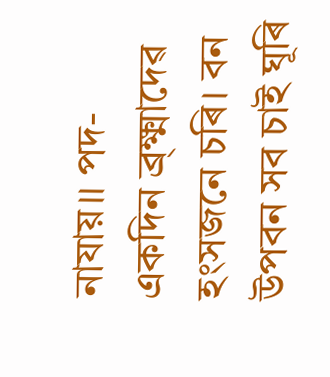নাযায়।। পদ- একদিন ব্ৰ্ক্ষ্মাদেৱ হংসজনে চৰি। বন উপবন সব চাই ঘূৰি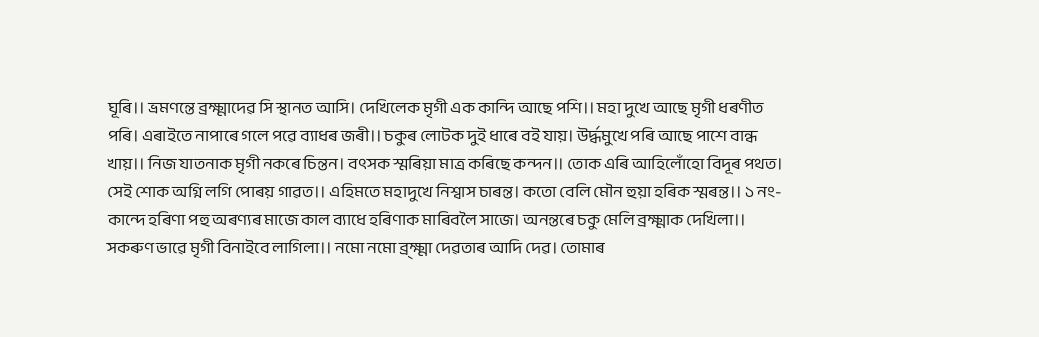ঘূৰি।। ভ্ৰমণন্তে ব্ৰক্ষ্মাদেৱ সি স্থানত আসি। দেখিলেক মৃগী এক কান্দি আছে পশি।। মহা দুখে আছে মৃগী ধৰণীত পৰি। এৰাইতে নাপাৰে গলে পৱে ব্যাধৰ জৰী।। চকুৰ লোটক দুই ধাৰে বই যায়। উৰ্দ্ধমুখে পৰি আছে পাশে বান্ধ খায়।। নিজ যাতনাক মৃগী নকৰে চিন্তন। বৎসক স্মৰিয়া মাত্ৰ কৰিছে কন্দন।। তোক এৰি আহিলোঁহো বিদূৰ পথত। সেই শোক অগ্নি লগি পোৰয় গাৱত।। এহিমতে মহাদুখে নিশ্বাস চাৰন্ত। কতো বেলি মৌন হুয়া হৰিক স্মৰন্ত।। ১ নং- কান্দে হৰিণা পহু অৰণ্যৰ মাজে কাল ব্যাধে হৰিণাক মাৰিবলৈ সাজে। অনন্তৰে চকু মেলি ব্ৰক্ষ্মাক দেখিলা।। সকৰুণ ভাৱে মৃগী বিনাইবে লাগিলা।। নমো নমো ব্ৰ্ক্ষ্মা দেৱতাৰ আদি দেৱ। তোমাৰ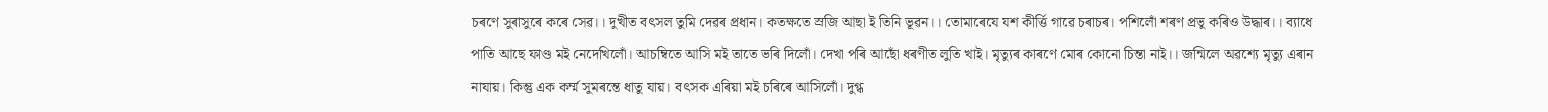চৰণে সুৰাসুৰে কৰে সেৱ।। দুখীত বৎসল তুমি দেৱৰ প্ৰধান। কতক্ষতে স্ৰজি আছা ই তিনি ভূৱন।। তোমাৰেযে যশ কীৰ্ত্তি গাৱে চৰাচৰ। পশিলোঁ শৰণ প্ৰভু কৰিও উদ্ধাৰ।। ব্যাধে পাতি আছে ফাণ্ড মই নেদেখিলোঁ। আচম্বিতে আসি মই তাতে ভৰি দিলোঁ। দেখা পৰি আছোঁ ধৰণীত লুতি খাই। মৃত্যুৰ কাৰণে মোৰ কোনো চিন্তা নাই।। জন্মিলে অৱশ্যে মৃত্যু এৰান নাযায়। কিন্তু এক কৰ্ম্ম সুমৰন্তে ধাতু যায়। বৎসক এৰিয়া মই চৰিৰে আসিলোঁ। দুগ্ধ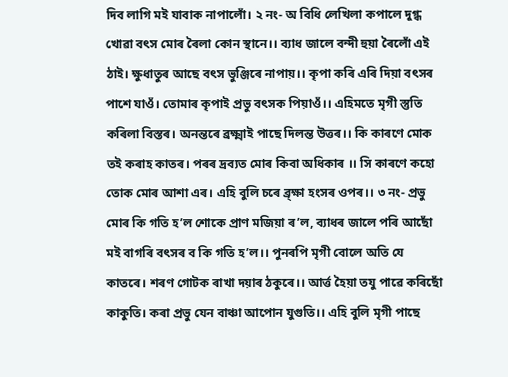দিব লাগি মই যাবাক নাপালোঁ। ২ নং- অ বিধি লেখিলা কপালে দুগ্ধ খোৱা বৎস মোৰ ৰৈলা কোন স্থানে।। ব্যাধ জালে বন্দী হুয়া ৰৈলোঁ এই ঠাই। ক্ষুধাতুৰ আছে বৎস ভুঞ্জিৰে নাপায়।। কৃপা কৰি এৰি দিয়া বৎসৰ পাশে যাওঁ। তোমাৰ কৃপাই প্ৰভু বৎসক পিয়াওঁ।। এহিমতে মৃগী স্তুতি কৰিলা বিস্তৰ। অনন্তৰে ব্ৰক্ষ্মাই পাছে দিলন্ত উত্তৰ।। কি কাৰণে মোক তই কৰাহ কাতৰ। পৰৰ দ্ৰব্যত মোৰ কিবা অধিকাৰ ।। সি কাৰণে কহো তোক মোৰ আশা এৰ। এহি বুলি চৰে ব্ৰ্ক্ষা হংসৰ ওপৰ।। ৩ নং- প্ৰভু মোৰ কি গতি হ’ল শোকে প্ৰাণ মজিয়া ৰ’ল, ব্যাধৰ জালে পৰি আছোঁ মই বাগৰি বৎসৰ ব কি গতি হ’ল।। পুনৰপি মৃগী বোলে অতি যে কাতৰে। শৰণ গোটক ৰাখা দয়াৰ ঠকুৰে।। আৰ্ত্ত হৈয়া তযু পাৱে কৰিছোঁ কাকুতি। কৰা প্ৰভু যেন বাঞ্চা আপোন যুগুতি।। এহি বুলি মৃগী পাছে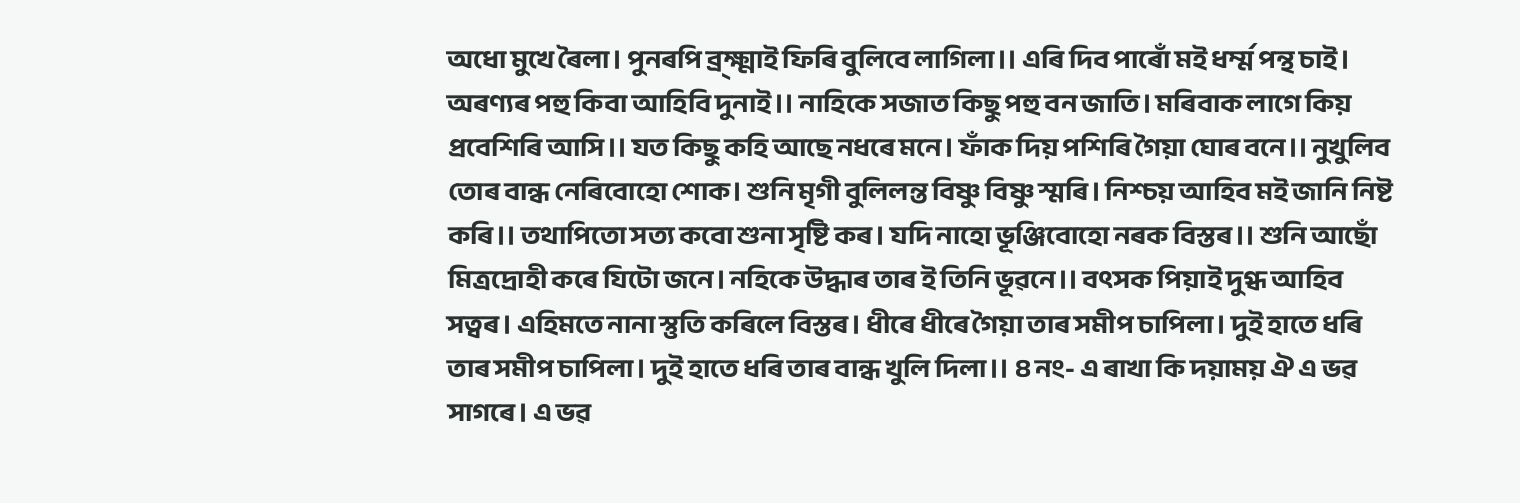অধো মুখে ৰৈলা। পুনৰপি ব্ৰ্ক্ষ্মাই ফিৰি বুলিবে লাগিলা।। এৰি দিব পাৰোঁ মই ধৰ্ম্ম পন্থ চাই। অৰণ্যৰ পহু কিবা আহিবি দুনাই।। নাহিকে সজাত কিছু পহু বন জাতি। মৰিবাক লাগে কিয় প্ৰবেশিৰি আসি।। যত কিছু কহি আছে নধৰে মনে। ফাঁক দিয় পশিৰি গৈয়া ঘোৰ বনে।। নুখুলিব তোৰ বান্ধ নেৰিবোহো শোক। শুনি মৃগী বুলিলন্ত বিষ্ণু বিষ্ণু স্মৰি। নিশ্চয় আহিব মই জানি নিষ্ট কৰি।। তথাপিতো সত্য কবো শুনা সৃষ্টি কৰ। যদি নাহো ভূঞ্জিবোহো নৰক বিস্তৰ।। শুনি আছোঁ মিত্ৰদ্ৰোহী কৰে যিটো জনে। নহিকে উদ্ধাৰ তাৰ ই তিনি ভূৱনে।। বৎসক পিয়াই দুগ্ধ আহিব সত্বৰ। এহিমতে নানা স্তুতি কৰিলে বিস্তৰ। ধীৰে ধীৰে গৈয়া তাৰ সমীপ চাপিলা। দুই হাতে ধৰি তাৰ সমীপ চাপিলা। দুই হাতে ধৰি তাৰ বান্ধ খুলি দিলা।। ৪ নং- এ ৰাখা কি দয়াময় ঐ এ ভৱ সাগৰে। এ ভৱ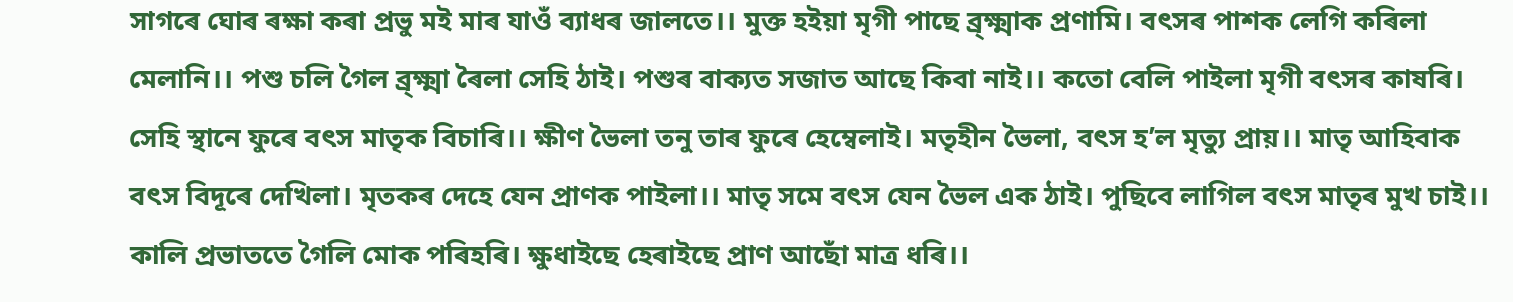সাগৰে ঘোৰ ৰক্ষা কৰা প্ৰভু মই মাৰ যাওঁ ব্যাধৰ জালতে।। মুক্ত হইয়া মৃগী পাছে ব্ৰ্ক্ষ্মাক প্ৰণামি। বৎসৰ পাশক লেগি কৰিলা মেলানি।। পশু চলি গৈল ব্ৰ্ক্ষ্মা ৰৈলা সেহি ঠাই। পশুৰ বাক্যত সজাত আছে কিবা নাই।। কতো বেলি পাইলা মৃগী বৎসৰ কাষৰি। সেহি স্থানে ফুৰে বৎস মাতৃক বিচাৰি।। ক্ষীণ ভৈলা তনু তাৰ ফুৰে হেম্বেলাই। মতৃহীন ভৈলা, বৎস হ’ল মৃত্যু প্ৰায়।। মাতৃ আহিবাক বৎস বিদূৰে দেখিলা। মৃতকৰ দেহে যেন প্ৰাণক পাইলা।। মাতৃ সমে বৎস যেন ভৈল এক ঠাই। পুছিবে লাগিল বৎস মাতৃৰ মুখ চাই।। কালি প্ৰভাততে গৈলি মোক পৰিহৰি। ক্ষুধাইছে হেৰাইছে প্ৰাণ আছোঁ মাত্ৰ ধৰি।।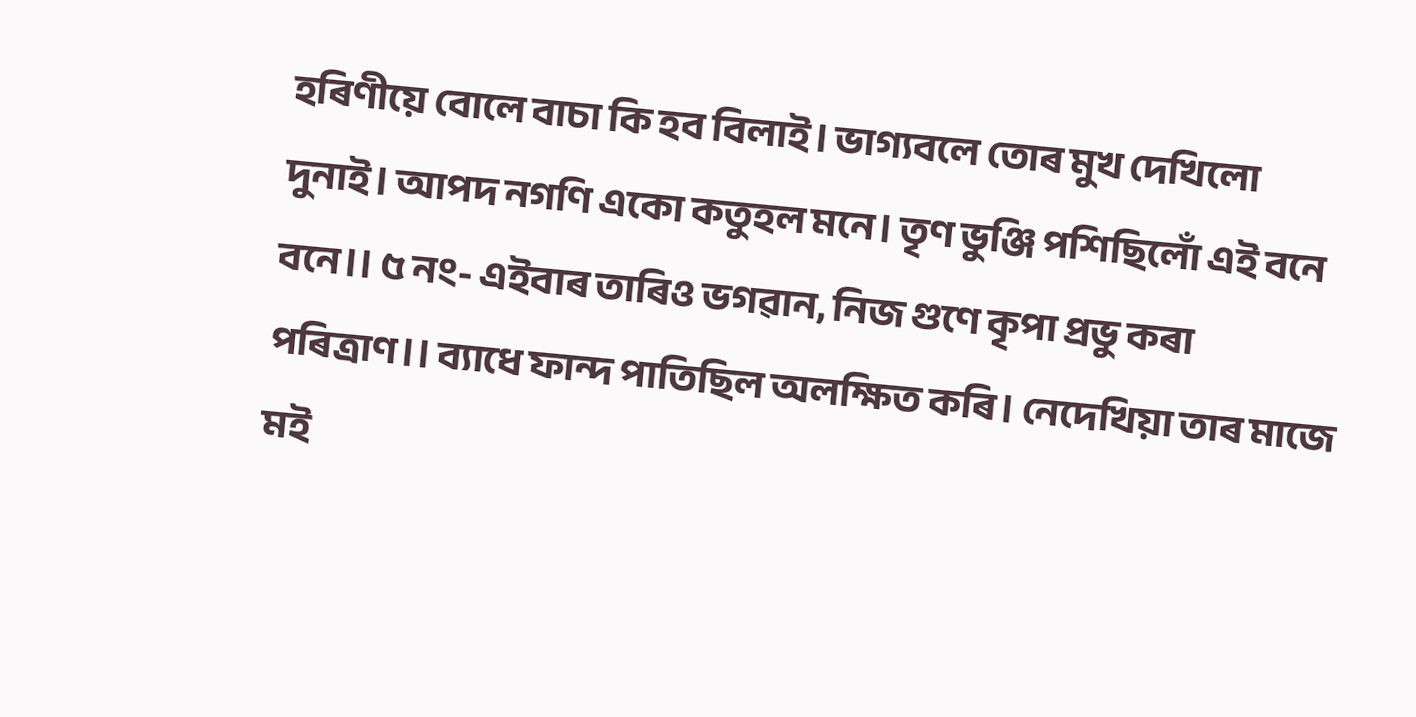হৰিণীয়ে বোলে বাচা কি হব বিলাই। ভাগ্যবলে তোৰ মুখ দেখিলো দুনাই। আপদ নগণি একো কতুহল মনে। তৃণ ভুঞ্জি পশিছিলোঁ এই বনে বনে।। ৫ নং- এইবাৰ তাৰিও ভগৱান, নিজ গুণে কৃপা প্ৰভু কৰা পৰিত্ৰাণ।। ব্যাধে ফান্দ পাতিছিল অলক্ষিত কৰি। নেদেখিয়া তাৰ মাজে মই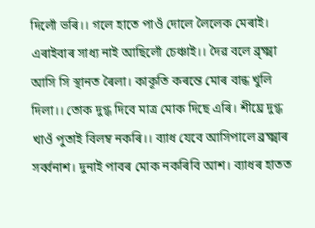দিলোঁ ভৰি।। গলে হাতে পাওঁ দোলে লৈলেক মেৰাই। এৰাইবাৰ সাধ্য নাই আছিলোঁ চেঞ্চাই।। দৈৱ বলে ব্ৰ্ক্ষ্মা আসি সি স্থানত ৰৈলা। কাকূতি কৰন্তে মোৰ বান্ধ খুলি দিলা।। তোক দুগ্ধ দিবে মাত্ৰ মোক দিছে এৰি। শীঘ্ৰে দুগ্ধ খাওঁ পুতাই বিলম্ব নকৰি।। ব্যাধ যেবে আসিপালে ব্ৰক্ষ্মাৰ সৰ্ব্বনাশ। দুনাই পাবৰ মোক নকৰিবি আশ। ব্যাধৰ হাতত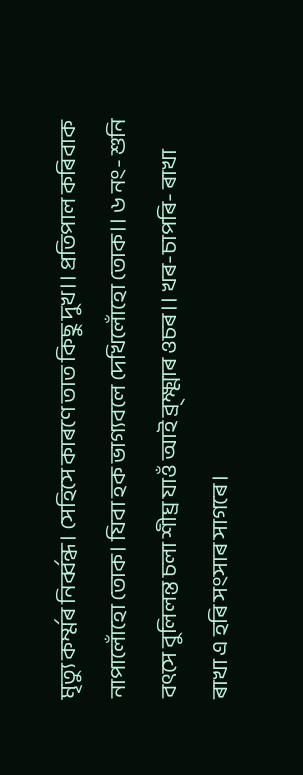মৃত্যু কৰ্ম্মৰ নিৰ্ব্বন্ধ। সেহিসে কাৰণে তাত কিছু দুখ।। প্ৰতিপাল কৰিবাক নাপালোঁহো তোক। যিবা হক ভাগ্যবলে দেখিলোঁহো তোক।। ৬ নং- শুনি বৎসে বুলিলন্ত চলা শীঘ্ৰ যাওঁ আই ব্ৰ্ক্ষ্মাৰ ওচৰ।। খৰ-চাপৰি- ৰাখা ৰাখা এ হৰি সংসাৰ সাগৰে।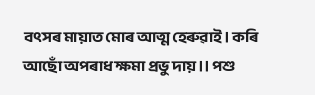বৎসৰ মায়াত মোৰ আত্ম হেৰুৱাই। কৰি আছোঁ অপৰাধ ক্ষমা প্ৰভু দায়।। পশু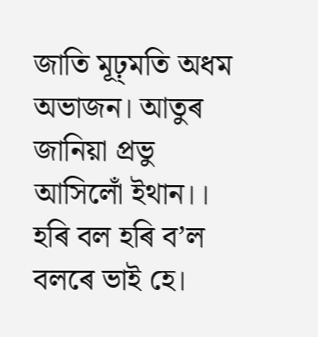জাতি মূঢ়্মতি অধম অভাজন। আতুৰ জানিয়া প্ৰভু আসিলোঁ ইথান।। হৰি বল হৰি ব’ল বলৰে ভাই হে।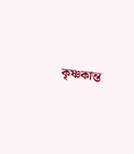কৃষ্ণকান্ত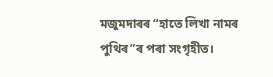মজুমদাৰৰ “হাতে লিখা নামৰ পুথিৰ”ৰ পৰা সংগৃহীত।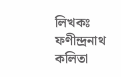লিখকঃ ফণীন্দ্ৰনাথ কলিতা